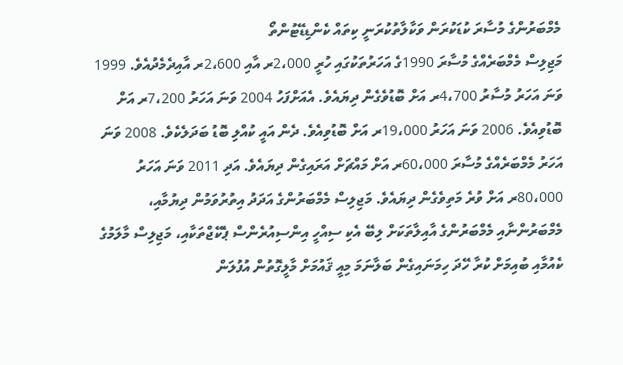މެމްބަރުންގެ މުސާރަ ކުޑަކުރަން ވަކާލާތުކުރަނީ ކިތައް ކެންޑިޑޭޓުންތޯ
މަޖިލިސް މެމްބަރެއްގެ މުސާރަ 1990ގެ އަހަރުތަކުގައި ހުރީ 2،000ރ އާއި 2،600ރ އާއިދެމެދުއެވެ. 1999 ވަނަ އަހަރު މުސާރު 4،700ރ އަށް ބޮޑުވެގެން ދިޔައެވެ. އެއަށްފަހު 2004 ވަނަ އަހަރު 7،200ރ އަށް ބޮޑުވިއެވެ. 2006 ވަނަ އަހަރު 19،000ރ އަށް ބޮޑުވިއެވެ. ދެން އައީ ކުއްލި ބޮޑު ބަދަލެކެވެ. 2008 ވަނަ އަހަރު މެމްބަރެއްގެ މުސާރަ 60،000ރ އަށް މައްޗަށް އަރައިގެން ދިޔައެވެ. އަދި 2011 ވަނަ އަހަރު 80،000ރ އަށް ވުރެ މަތިވެގެން ދިޔައެވެ. މަޖިލިސް މެމްބަރުންގެ އަދަދު އިތުރުވަމުން ދިޔުމާއި، މެމްބަރުންނާއި މެމްބަރުންގެ އާއިލާތަކަށް ލިބޭ އެކި ސިއްހީ އިންސިއުރެންސް ޕެކޭޖްތަކާއި، މަޖިލިސް މާލަމުގެ ކެއުމާއި ބުއިމަށް ކުރާ ހޭދަ ހިމަނައިގެން ބަލާނަމަ މިއީ ޤައުމަށް މާލީގޮތުން އުފުލަން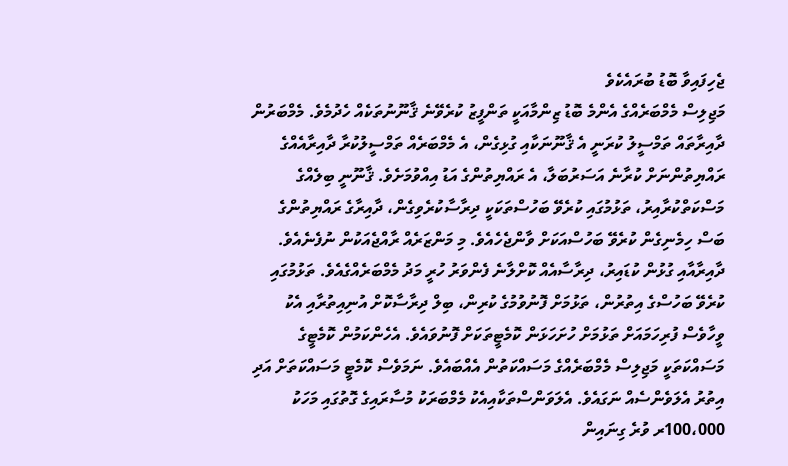ޖެހިފައިވާ ބޮޑު ބުރައެކެވެ
މަޖިލިސް މެމްބަރެއްގެ އެންމެ ބޮޑު ޒިންމާއަކީ ތަންފީޒު ކުރެވޭނެ ޤާނޫނުތަކެއް ހެދުމެވެ. މެމްބަރުން ދާއިރާތައް ތަމްސީލު ކުރަނީ އެ ޤާނޫނަކާއި ގުޅިގެން، އެ މެމްބަރެއް ތަމްސީލުކުރާ ދާއިރާއެއްގެ ރައްޔިތުންނަށް ކުރާނެ އަސަރުބަލާ، އެ ރައްޔިތުންގެ އަޑު އިއްވުމަށެވެ. ޤާނޫނީ ބިލެއްގެ މަސްކަތްކުރާއިރު، ތަޅުމުގައި ކުރެވޭ ބަހުސްތަކަކީ ދިރާސާކުރެވިގެން، ދާއިރާގެ ރައްޔިތުންގެ ބަސް ހިމެނިގެން ކުރެވޭ ބަހުސްއަކަށް ވާންޖެހެއެވެ. މި މަންޒަރެއް ރާއްޖެއަކުން ނުފެނެއެވެ. ދާއިރާއާއި ގުޅުން ކުޑައިރު، ދިރާސާއެއް ކޮށްލާނެ ފެންވަރު ހުރީ މަދު މެމްބަރެއްގެއެވެ. ތަޅުމުގައި ކުރެވޭ ބަހުސްގެ އިތުރުން، ތަޅުމަށް ފޮނުވުމުގެ ކުރިން، ބިލް ދިރާސާކޮށް އުނިއިތުރާއި އެކު ވީހާވެސް ފުރިހަމައަށް ތަޅުމަށް ހުށަހަޅަން ކޮމެޓީތަކަށް ފޮނުވައެވެ. އެހެންކަމުން ކޮމެޓީގެ މަސައްކަތަކީ މަޖިލިސް މެމްބަރެއްގެ މަސައްކަތުން އެއްބައެވެ. ނަމަވެސް ކޮމެޓީ މަސައްކަތަށް އަދި އިތުރު އެލަވެންސެއް ނަގައެވެ. އެލަވަންސްތަކާއިއެކު މެމްބަރަކު މުސާރައިގެ ގޮތުގައި މަހަކު 100،000ރ ވުރެ ގިނައިން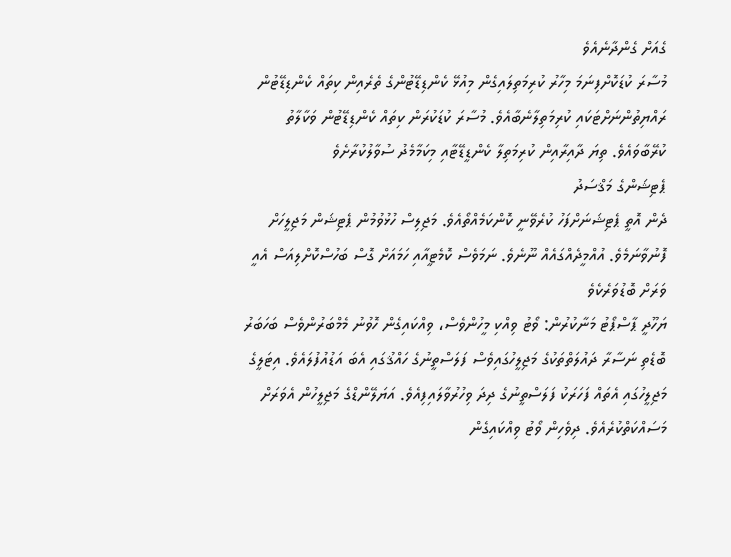ގެއަށް ގެންދާނެއެވެ
މުސާރަ ކުޑަކޮށްފިނަމަ މިހާރު ކުރިމަތިލައިގެން މިއުޅޭ ކެންޑިޑޭޓުންގެ ތެރެއިން ކިތައް ކެންޑިޑޭޓުން ރައްޔިތުންނަށްޓަކައި ކުރިމަތިލާނެބާއެވެ. މުސާރަ ކުޑަކުރަން ކިތައް ކެންޑިޑޭޓުން ވަކާލާތު ކުރޭބާވައެވެ. ތިޔަ ދާއިރާއިން ކުރިމަތިލާ ކެންޑީޑޭޓާއި މިކަމާމެދު ސުވާލުކުރާށެވެ
ޕެޓިޝަންގެ މަޤްސަދު
ދެން އޮތީ ޕެޓިޝަނަށްފަހު ކުރެވޭނީ ކޮންކަމެއްތޯއެވެ. މަޖިލިސް ހުޅުވުމުން ޕެޓިޝަން މަޖިލީހަށް ފޮނުވާނަމެވެ. އުއްމީދެއްގައެއް ނޫނެވެ. ނަމަވެސް ކޮމެޓީއާއި ހަމައަށް ގޮސް ބަހުސްކޮށްލިއަސް އެއީ ވަރަށް ބޮޑުވަރެކެވެ
ޔަހޫދީ ޕާސްޕޯޓު މަނާކުރުން: ވޯޓު ވިއްކި މީހުންވެސް، ވިއްކައިގެން ހޮވުނު މެމްބަރުންވެސް ބަހަބަރު
ބޮޑެތި ނަސާރާ ދައުލަތްތަކުގެ މަޖިލީހުގައިވެސް ފަލަސްތީނުގެ ހައްޤުގައި އެބަ އަޑުއުފުލައެވެ. އިޓަލީގެ މަޖިލީހުގައި އެތައް ފަހަރަކު ފަލަސްތީނުގެ ދިދަ ވިހުރުވާލައިފިއެވެ. އަޔަލޭންޑްގެ މަޖިލީހުން އެވަރަށް މަސައްކަތްކުރެއެވެ. ދިވެހިން ވޯޓު ވިއްކައިގެން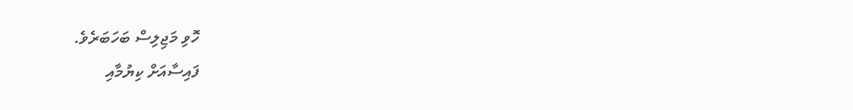ހޮވި މަޖިލިސް ބަހަބަރެވެ.
ފައިސާއަށް ކިޔުމާއި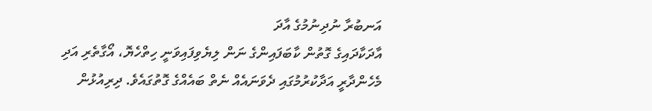އަނބުރާ ނުދިނުމުގެ އާދަ
އާދަކާދައިގެ ގޮތުން ކާބަފައިންގެ ނަން ލިޔެވިފައިވަނީ ހިތްހެޔޮ، އޯގާތެރި އަދި މެހެންދާރީ އަދާކުރުމުގައި ދެވަނައެއް ނެތް ބައެއްގެ ގޮތުގައެވެ. ދިރިއުޅުން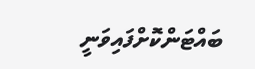ބައްޓަންކޮށްފައިވަނީ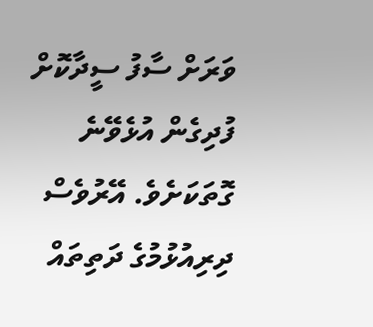ވަރަށް ސާފު ސީދާކޮށް ފުދިގެން އުޅެވޭނެ ގޮތަކަށެވެ. އޭރުވެސް ދިރިއުޅުމުގެ ދަތިތައް